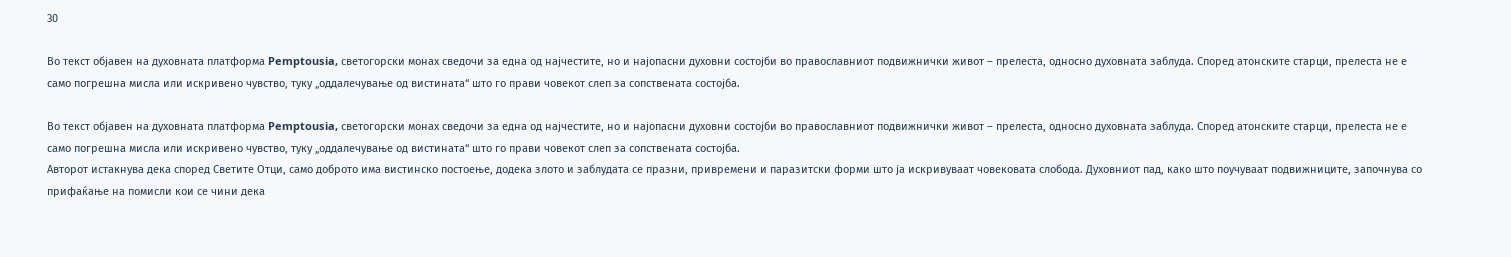30

Во текст објавен на духовната платформа Pemptousia, светогорски монах сведочи за една од најчестите, но и најопасни духовни состојби во православниот подвижнички живот – прелеста, односно духовната заблуда. Според атонските старци, прелеста не е само погрешна мисла или искривено чувство, туку „оддалечување од вистината“ што го прави човекот слеп за сопствената состојба.

Во текст објавен на духовната платформа Pemptousia, светогорски монах сведочи за една од најчестите, но и најопасни духовни состојби во православниот подвижнички живот – прелеста, односно духовната заблуда. Според атонските старци, прелеста не е само погрешна мисла или искривено чувство, туку „оддалечување од вистината“ што го прави човекот слеп за сопствената состојба.
Авторот истакнува дека според Светите Отци, само доброто има вистинско постоење, додека злото и заблудата се празни, привремени и паразитски форми што ја искривуваат човековата слобода. Духовниот пад, како што поучуваат подвижниците, започнува со прифаќање на помисли кои се чини дека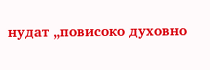нудат „повисоко духовно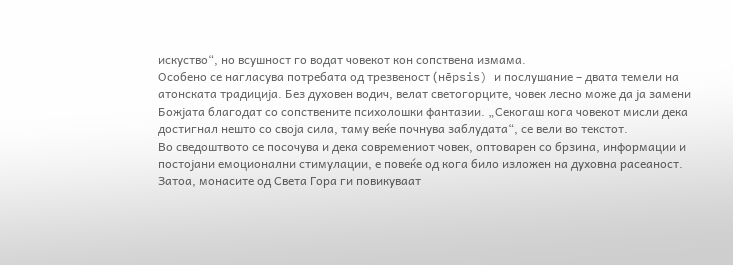искуство“, но всушност го водат човекот кон сопствена измама.
Особено се нагласува потребата од трезвеност (нēpsis) и послушание – двата темели на атонската традиција. Без духовен водич, велат светогорците, човек лесно може да ја замени Божјата благодат со сопствените психолошки фантазии. „Секогаш кога човекот мисли дека достигнал нешто со своја сила, таму веќе почнува заблудата“, се вели во текстот.
Во сведоштвото се посочува и дека современиот човек, оптоварен со брзина, информации и постојани емоционални стимулации, е повеќе од кога било изложен на духовна расеаност. Затоа, монасите од Света Гора ги повикуваат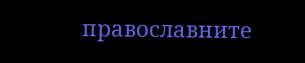православните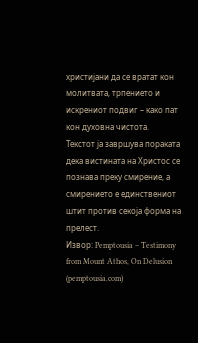христијани да се вратат кон молитвата, трпението и искрениот подвиг – како пат кон духовна чистота.
Текстот ја завршува пораката дека вистината на Христос се познава преку смирение, а смирението е единствениот штит против секоја форма на прелест.
Извор: Pemptousia – Testimony from Mount Athos, On Delusion (pemptousia.com)